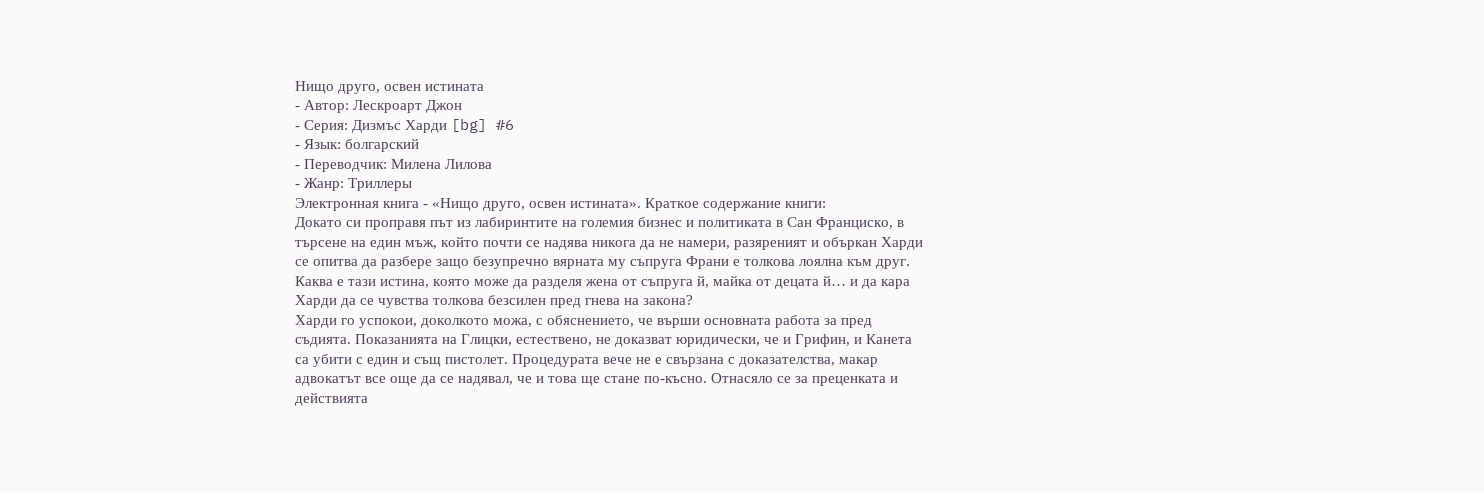Нищо друго, освен истината
- Автор: Лескроарт Джон
- Серия: Дизмъс Харди [bg] #6
- Язык: болгарский
- Переводчик: Милена Лилова
- Жанр: Триллеры
Электронная книга - «Нищо друго, освен истината». Краткое содержание книги:
Докато си проправя път из лабиринтите на големия бизнес и политиката в Сан Франциско, в търсене на един мъж, който почти се надява никога да не намери, разяреният и объркан Харди се опитва да разбере защо безупречно вярната му съпруга Франи е толкова лоялна към друг. Каква е тази истина, която може да разделя жена от съпруга й, майка от децата й… и да кара Харди да се чувства толкова безсилен пред гнева на закона?
Харди го успокои, доколкото можа, с обяснението, че върши основната работа за пред съдията. Показанията на Глицки, естествено, не доказват юридически, че и Грифин, и Канета са убити с един и същ пистолет. Процедурата вече не е свързана с доказателства, макар адвокатът все още да се надявал, че и това ще стане по-късно. Отнасяло се за преценката и действията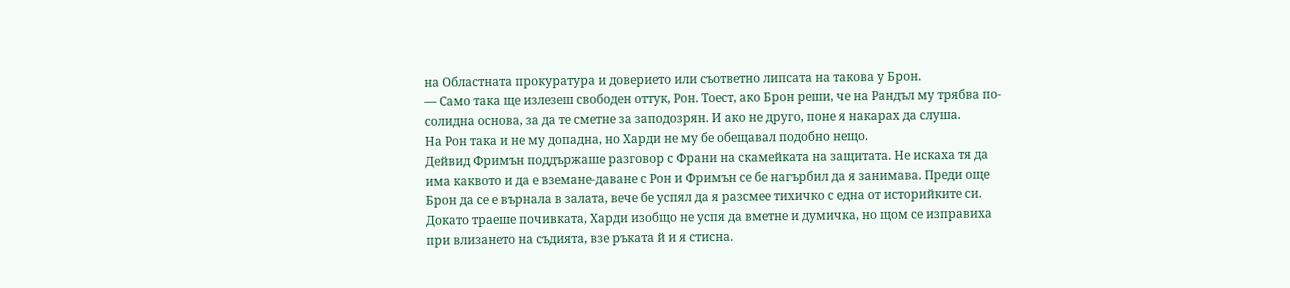на Областната прокуратура и доверието или съответно липсата на такова у Брон.
— Само така ще излезеш свободен оттук, Рон. Тоест, ако Брон реши, че на Рандъл му трябва по-солидна основа, за да те сметне за заподозрян. И ако не друго, поне я накарах да слуша.
На Рон така и не му допадна, но Харди не му бе обещавал подобно нещо.
Дейвид Фримън поддържаше разговор с Франи на скамейката на защитата. Не искаха тя да има каквото и да е вземане-даване с Рон и Фримън се бе нагърбил да я занимава. Преди още Брон да се е върнала в залата, вече бе успял да я разсмее тихичко с една от историйките си. Докато траеше почивката, Харди изобщо не успя да вметне и думичка, но щом се изправиха при влизането на съдията, взе ръката й и я стисна.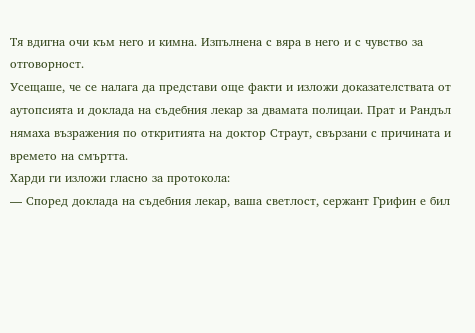Тя вдигна очи към него и кимна. Изпълнена с вяра в него и с чувство за отговорност.
Усещаше, че се налага да представи още факти и изложи доказателствата от аутопсията и доклада на съдебния лекар за двамата полицаи. Прат и Рандъл нямаха възражения по откритията на доктор Страут, свързани с причината и времето на смъртта.
Харди ги изложи гласно за протокола:
— Според доклада на съдебния лекар, ваша светлост, сержант Грифин е бил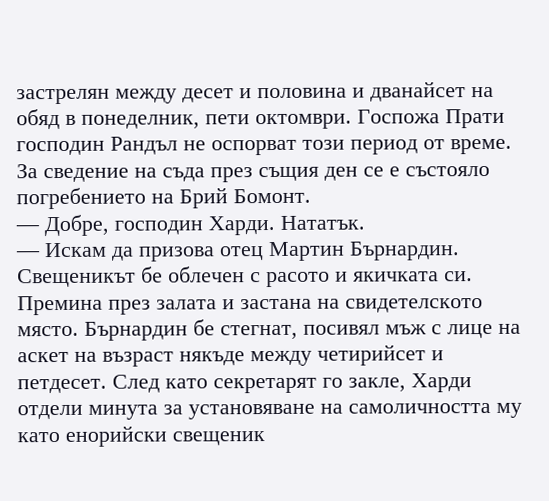застрелян между десет и половина и дванайсет на обяд в понеделник, пети октомври. Госпожа Прати господин Рандъл не оспорват този период от време. За сведение на съда през същия ден се е състояло погребението на Брий Бомонт.
— Добре, господин Харди. Нататък.
— Искам да призова отец Мартин Бърнардин.
Свещеникът бе облечен с расото и якичката си. Премина през залата и застана на свидетелското място. Бърнардин бе стегнат, посивял мъж с лице на аскет на възраст някъде между четирийсет и петдесет. След като секретарят го закле, Харди отдели минута за установяване на самоличността му като енорийски свещеник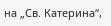на „Св. Катерина“,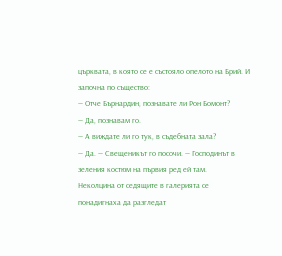църквата, в която се е състояло опелото на Брий. И започна по същество:
— Отче Бърнардин, познавате ли Рон Бомонт?
— Да, познавам го.
— А виждате ли го тук, в съдебната зала?
— Да. — Свещеникът го посочи. — Господинът в зеления костюм на първия ред ей там.
Неколцина от седящите в галерията се понадигнаха да разгледат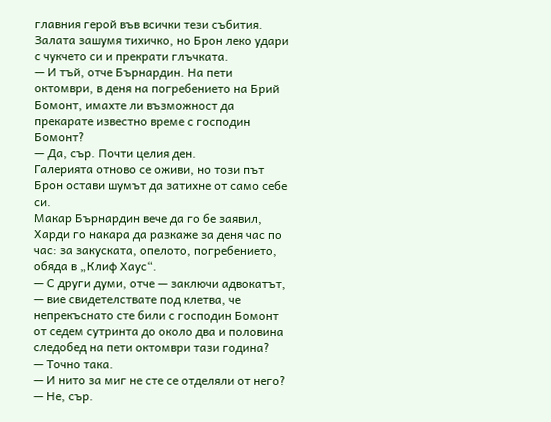главния герой във всички тези събития. Залата зашумя тихичко, но Брон леко удари с чукчето си и прекрати глъчката.
— И тъй, отче Бърнардин. На пети октомври, в деня на погребението на Брий Бомонт, имахте ли възможност да прекарате известно време с господин Бомонт?
— Да, сър. Почти целия ден.
Галерията отново се оживи, но този път Брон остави шумът да затихне от само себе си.
Макар Бърнардин вече да го бе заявил, Харди го накара да разкаже за деня час по час: за закуската, опелото, погребението, обяда в „Клиф Хаус“.
— С други думи, отче — заключи адвокатът, — вие свидетелствате под клетва, че непрекъснато сте били с господин Бомонт от седем сутринта до около два и половина следобед на пети октомври тази година?
— Точно така.
— И нито за миг не сте се отделяли от него?
— Не, сър.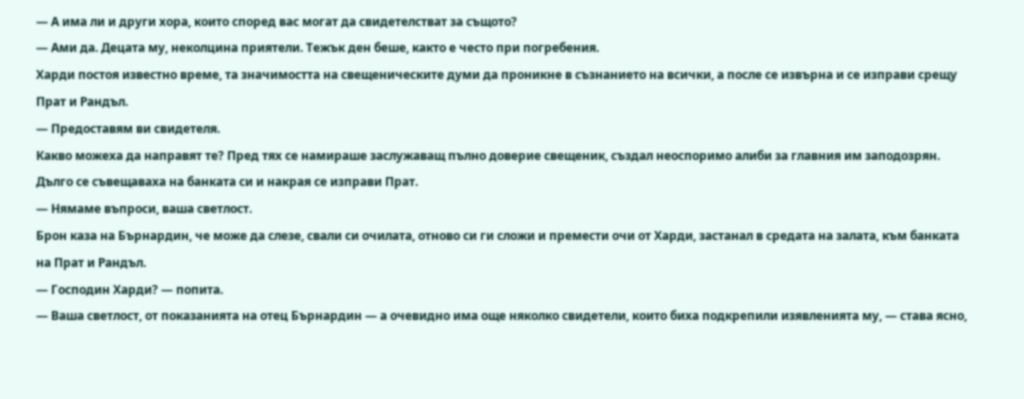— А има ли и други хора, които според вас могат да свидетелстват за същото?
— Ами да. Децата му, неколцина приятели. Тежък ден беше, както е често при погребения.
Харди постоя известно време, та значимостта на свещеническите думи да проникне в съзнанието на всички, а после се извърна и се изправи срещу Прат и Рандъл.
— Предоставям ви свидетеля.
Какво можеха да направят те? Пред тях се намираше заслужаващ пълно доверие свещеник, създал неоспоримо алиби за главния им заподозрян. Дълго се съвещаваха на банката си и накрая се изправи Прат.
— Нямаме въпроси, ваша светлост.
Брон каза на Бърнардин, че може да слезе, свали си очилата, отново си ги сложи и премести очи от Харди, застанал в средата на залата, към банката на Прат и Рандъл.
— Господин Харди? — попита.
— Ваша светлост, от показанията на отец Бърнардин — а очевидно има още няколко свидетели, които биха подкрепили изявленията му, — става ясно,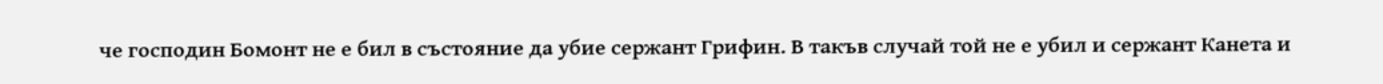че господин Бомонт не е бил в състояние да убие сержант Грифин. В такъв случай той не е убил и сержант Канета и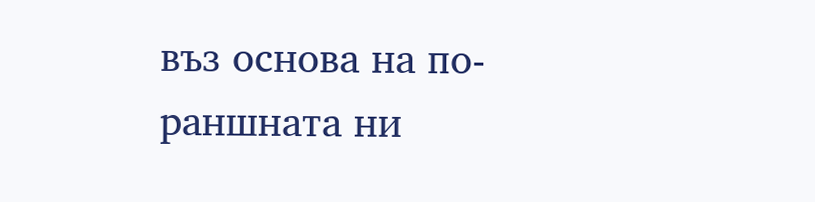въз основа на по-раншната ни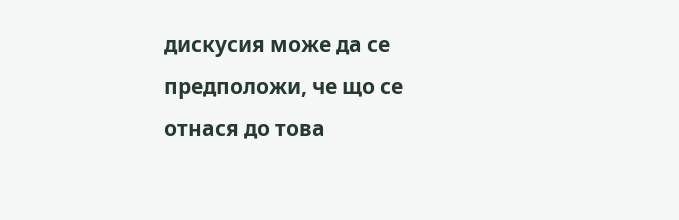дискусия може да се предположи, че що се отнася до това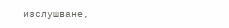изслушване,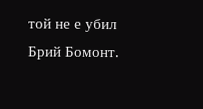той не е убил Брий Бомонт.